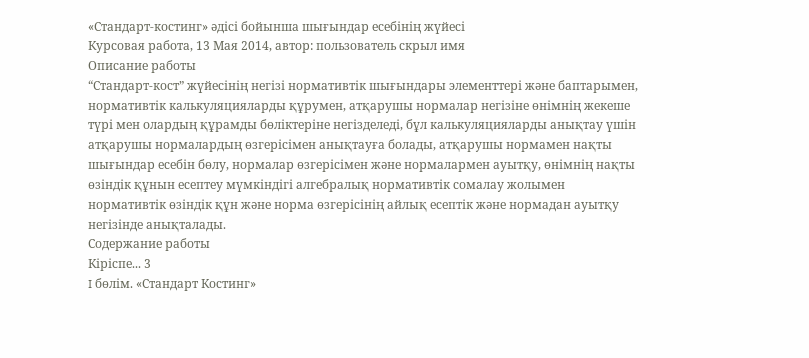«Стандарт-костинг» әдісі бойынша шығындар есебінің жүйесі
Курсовая работа, 13 Мая 2014, автор: пользователь скрыл имя
Описание работы
“Стандарт-кост” жүйесінің негізі нормативтік шығындары элементтері және баптарымен, нормативтік калькуляцияларды құрумен, атқарушы нормалар негізіне өнімнің жекеше түрі мен олардың құрамды бөліктеріне негізделеді, бұл калькуляцияларды анықтау үшін атқарушы нормалардың өзгерісімен анықтауға болады, атқарушы нормамен нақты шығындар есебін бөлу, нормалар өзгерісімен және нормалармен ауытқу, өнімнің нақты өзіндік құнын есептеу мүмкіндігі алгебралық нормативтік сомалау жолымен нормативтік өзіндік құн және норма өзгерісінің айлық есептік және нормадан ауытқу негізінде анықталады.
Содержание работы
Кіріспе... 3
I бөлім. «Стандарт Костинг»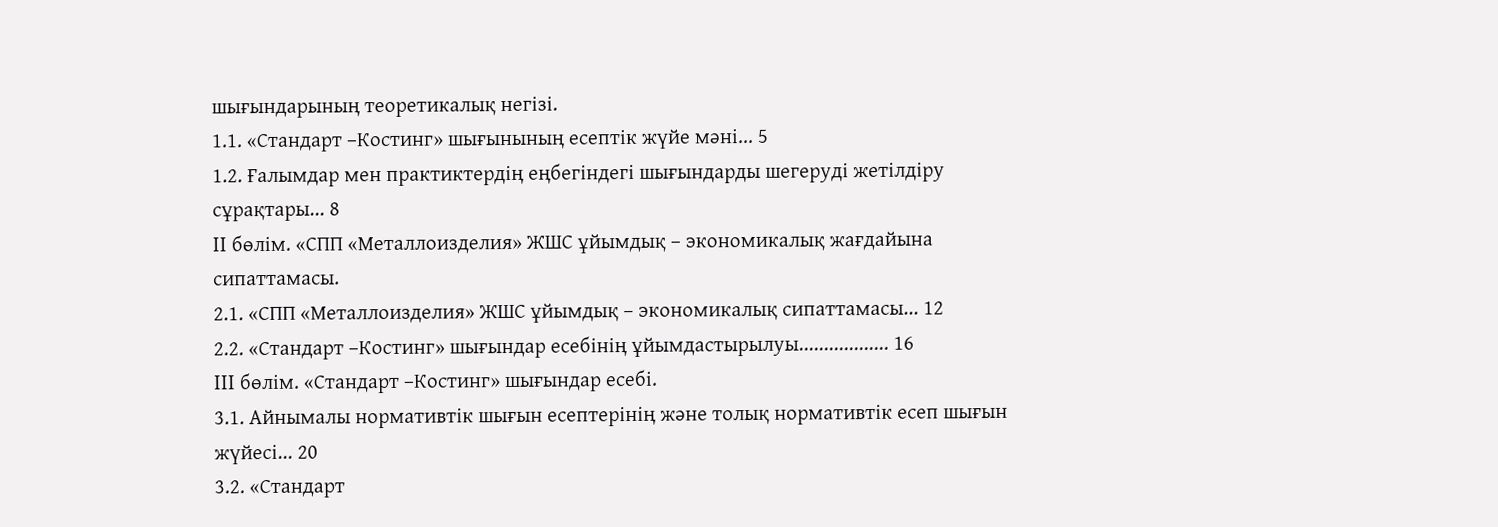шығындарының теоретикалық негізі.
1.1. «Стандарт –Костинг» шығынының есептік жүйе мәні... 5
1.2. Ғалымдар мен практиктердің еңбегіндегі шығындарды шегеруді жетілдіру сұрақтары... 8
II бөлім. «СПП «Металлоизделия» ЖШС ұйымдық – экономикалық жағдайына сипаттамасы.
2.1. «СПП «Металлоизделия» ЖШС ұйымдық – экономикалық сипаттамасы... 12
2.2. «Стандарт –Костинг» шығындар есебінің ұйымдастырылуы.................. 16
III бөлім. «Стандарт –Костинг» шығындар есебі.
3.1. Айнымалы нормативтік шығын есептерінің және толық нормативтік есеп шығын жүйесі... 20
3.2. «Стандарт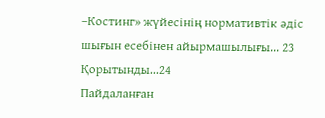–Костинг» жүйесінің нормативтік әдіс шығын есебінен айырмашылығы... 23
Қорытынды...24
Пайдаланған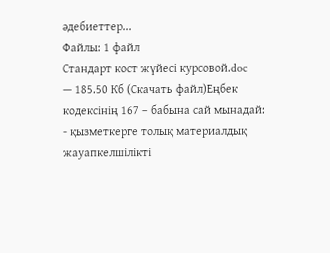әдебиеттер...
Файлы: 1 файл
Стандарт кост жүйесі курсовой.doc
— 185.50 Кб (Скачать файл)Еңбек кодексінің 167 – бабына сай мынадай:
- қызметкерге толық материалдық жауапкелшілікті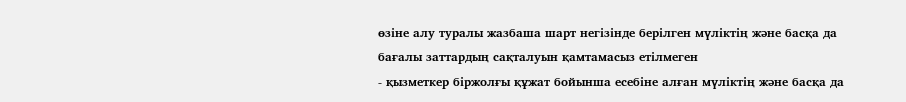өзіне алу туралы жазбаша шарт негізінде берілген мүліктің және басқа да бағалы заттардың сақталуын қамтамасыз етілмеген
- қызметкер біржолғы құжат бойынша есебіне алған мүліктің және басқа да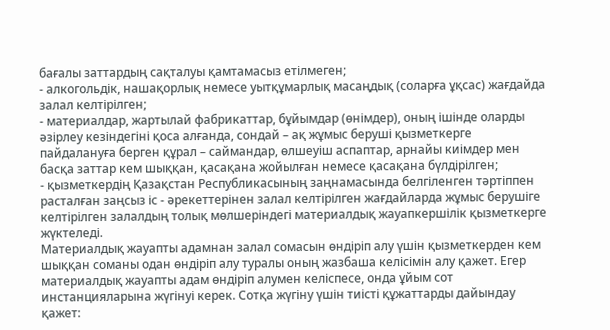бағалы заттардың сақталуы қамтамасыз етілмеген;
- алкогольдік, нашақорлық немесе уытқұмарлық масаңдық (соларға ұқсас) жағдайда залал келтірілген;
- материалдар, жартылай фабрикаттар, бұйымдар (өнімдер), оның ішінде оларды әзірлеу кезіндегіні қоса алғанда, сондай – ақ жұмыс беруші қызметкерге пайдалануға берген құрал – саймандар, өлшеуіш аспаптар, арнайы киімдер мен басқа заттар кем шыққан, қасақана жойылған немесе қасақана бүлдірілген;
- қызметкердің Қазақстан Республикасының заңнамасында белгіленген тәртіппен расталған заңсыз іс - әрекеттерінен залал келтірілген жағдайларда жұмыс берушіге келтірілген залалдың толық мөлшеріндегі материалдық жауапкершілік қызметкерге жүктеледі.
Материалдық жауапты адамнан залал сомасын өндіріп алу үшін қызметкерден кем шыққан соманы одан өндіріп алу туралы оның жазбаша келісімін алу қажет. Егер материалдық жауапты адам өндіріп алумен келіспесе, онда ұйым сот инстанцияларына жүгінуі керек. Сотқа жүгіну үшін тиісті құжаттарды дайындау қажет: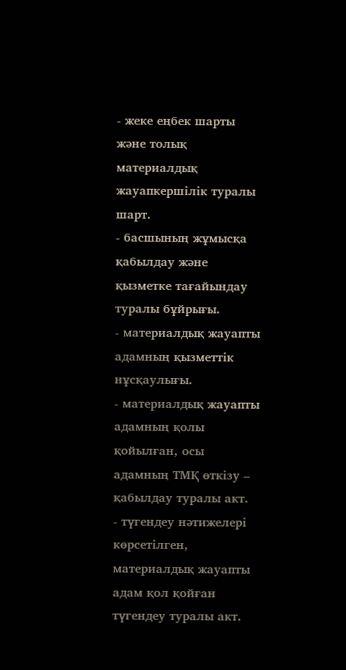- жеке еңбек шарты және толық материалдық жауапкершілік туралы шарт.
- басшының жұмысқа қабылдау және қызметке тағайындау туралы бұйрығы.
- материалдық жауапты адамның қызметтік нұсқаулығы.
- материалдық жауапты адамның қолы қойылған, осы адамның ТМҚ өткізу – қабылдау туралы акт.
- түгендеу нәтижелері көрсетілген, материалдық жауапты адам қол қойған түгендеу туралы акт.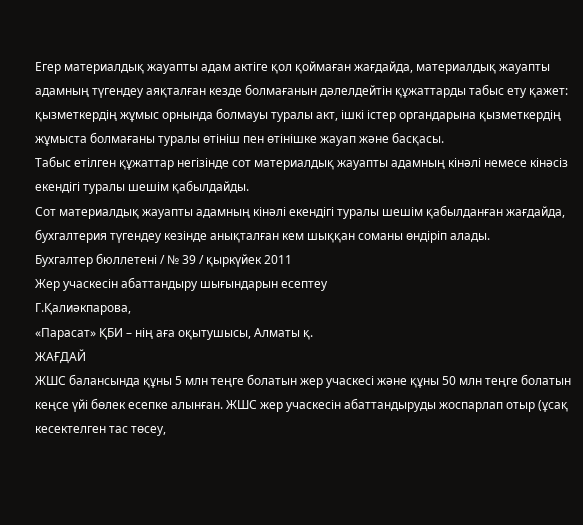Егер материалдық жауапты адам актіге қол қоймаған жағдайда, материалдық жауапты адамның түгендеу аяқталған кезде болмағанын дәлелдейтін құжаттарды табыс ету қажет: қызметкердің жұмыс орнында болмауы туралы акт, ішкі істер органдарына қызметкердің жұмыста болмағаны туралы өтініш пен өтінішке жауап және басқасы.
Табыс етілген құжаттар негізінде сот материалдық жауапты адамның кінәлі немесе кінәсіз екендігі туралы шешім қабылдайды.
Сот материалдық жауапты адамның кінәлі екендігі туралы шешім қабылданған жағдайда, бухгалтерия түгендеу кезінде анықталған кем шыққан соманы өндіріп алады.
Бухгалтер бюллетені / № 39 / қыркүйек 2011
Жер учаскесін абаттандыру шығындарын есептеу
Г.Қалиәкпарова,
«Парасат» ҚБИ – нің аға оқытушысы, Алматы қ.
ЖАҒДАЙ
ЖШС балансында құны 5 млн теңге болатын жер учаскесі және құны 50 млн теңге болатын кеңсе үйі бөлек есепке алынған. ЖШС жер учаскесін абаттандыруды жоспарлап отыр (ұсақ кесектелген тас төсеу,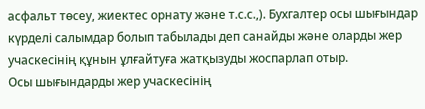асфальт төсеу, жиектес орнату және т.с.с.,). Бухгалтер осы шығындар күрделі салымдар болып табылады деп санайды және оларды жер учаскесінің құнын ұлғайтуға жатқызуды жоспарлап отыр.
Осы шығындарды жер учаскесінің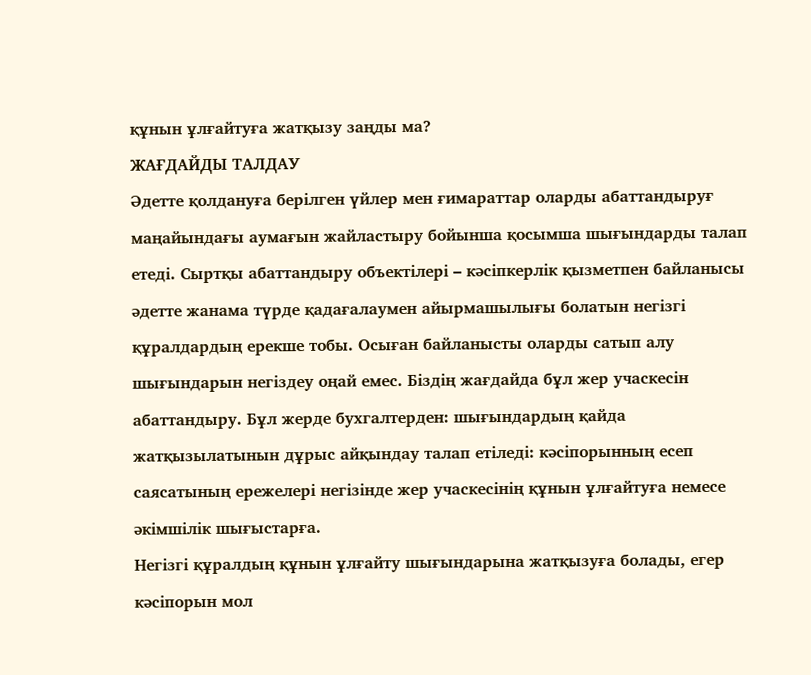құнын ұлғайтуға жатқызу заңды ма?
ЖАҒДАЙДЫ ТАЛДАУ
Әдетте қолдануға берілген үйлер мен ғимараттар оларды абаттандыруғ маңайындағы аумағын жайластыру бойынша қосымша шығындарды талап етеді. Сыртқы абаттандыру объектілері – кәсіпкерлік қызметпен байланысы әдетте жанама түрде қадағалаумен айырмашылығы болатын негізгі құралдардың ерекше тобы. Осыған байланысты оларды сатып алу шығындарын негіздеу оңай емес. Біздің жағдайда бұл жер учаскесін абаттандыру. Бұл жерде бухгалтерден: шығындардың қайда жатқызылатынын дұрыс айқындау талап етіледі: кәсіпорынның есеп саясатының ережелері негізінде жер учаскесінің құнын ұлғайтуға немесе әкімшілік шығыстарға.
Негізгі құралдың құнын ұлғайту шығындарына жатқызуға болады, егер кәсіпорын мол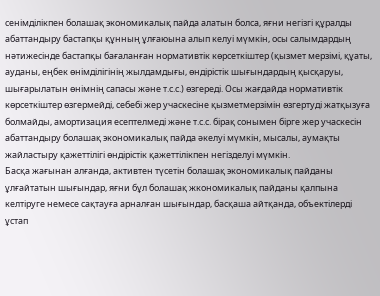сенімділікпен болашақ экономикалық пайда алатын болса, яғни негізгі құралды абаттандыру бастапқы құнның ұлғаюына алып келуі мүмкін, осы салымдардың нәтижесінде бастапқы бағаланған нормативтік көрсеткіштер (қызмет мерзімі, құаты, ауданы, еңбек өнімділігінің жылдамдығы, өндірістік шығындардың қысқаруы, шығарылатын өнімнің сапасы және т.с.с.) өзгереді. Осы жағдайда нормативтік көрсеткіштер өзгермейді, себебі жер учаскесіне қызметмерзімін өзгертуді жатқызуға болмайды, амортизация есептелмеді және т.с.с. бірақ сонымен бірге жер учаскесін абаттандыру болашақ экономикалық пайда әкелуі мүмкін, мысалы, аумақты жайластыру қажеттілігі өндірістік қажеттілікпен негізделуі мүмкін.
Басқа жағынан алғанда, активтен түсетін болашақ экономикалық пайданы ұлғайтатын шығындар, яғни бұл болашақ жкономикалық пайданы қалпына келтіруге немесе сақтауға арналған шығындар, басқаша айтқанда, объектілерді ұстап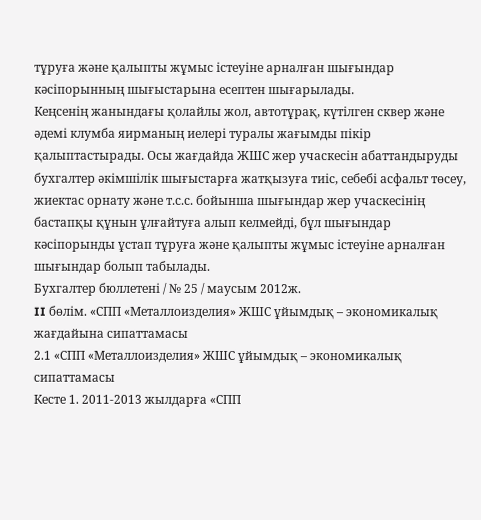тұруға және қалыпты жұмыс істеуіне арналған шығындар кәсіпорынның шығыстарына есептен шығарылады.
Кеңсенің жанындағы қолайлы жол, автотұрақ, күтілген сквер және әдемі клумба яирманың иелері туралы жағымды пікір қалыптастырады. Осы жағдайда ЖШС жер учаскесін абаттандыруды бухгалтер әкімшілік шығыстарға жатқызуға тиіс, себебі асфальт төсеу, жиектас орнату және т.с.с. бойынша шығындар жер учаскесінің бастапқы құнын ұлғайтуға алып келмейді, бұл шығындар кәсіпорынды ұстап тұруға және қалыпты жұмыс істеуіне арналған шығындар болып табылады.
Бухгалтер бюллетені / № 25 / маусым 2012ж.
II бөлім. «СПП «Металлоизделия» ЖШС ұйымдық – экономикалық жағдайына сипаттамасы
2.1 «СПП «Металлоизделия» ЖШС ұйымдық – экономикалық сипаттамасы
Кесте 1. 2011-2013 жылдарға «СПП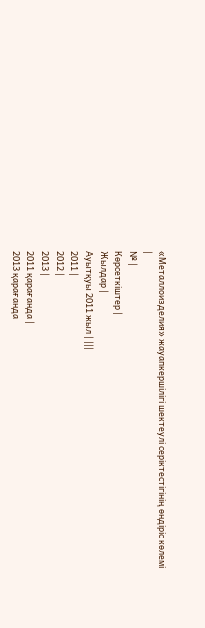«Металлоизделия» жауапкершілігі шектеулі серіктестігінің өндіріс көлемі
|
№ |
Көрсеткіштер |
Жылдар |
Ауытқуы 2011 жыл | |||
2011 |
2012 |
2013 |
2011 қарағанда |
2013 қарағанда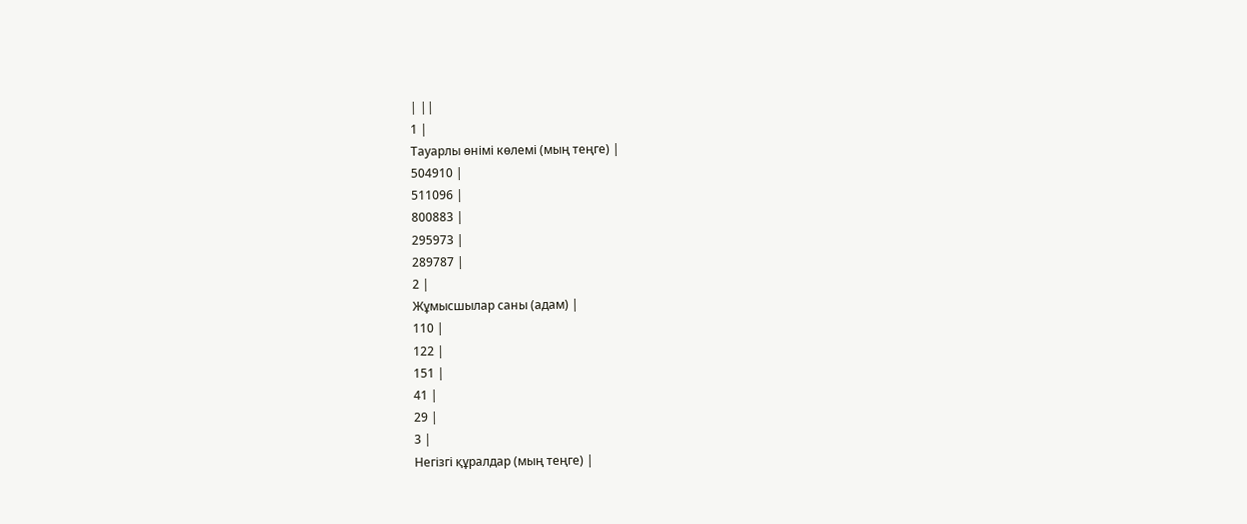| ||
1 |
Тауарлы өнімі көлемі (мың теңге) |
504910 |
511096 |
800883 |
295973 |
289787 |
2 |
Жұмысшылар саны (адам) |
110 |
122 |
151 |
41 |
29 |
3 |
Негізгі құралдар (мың теңге) |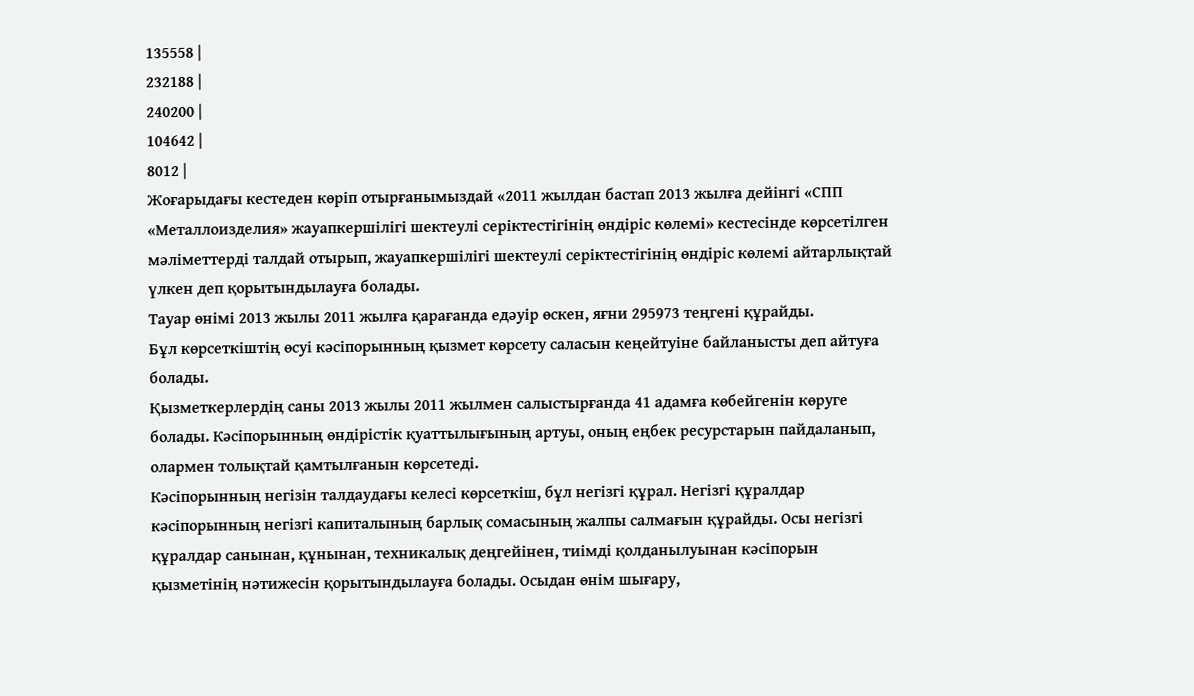135558 |
232188 |
240200 |
104642 |
8012 |
Жоғарыдағы кестеден көріп отырғанымыздай «2011 жылдан бастап 2013 жылға дейінгі «СПП «Металлоизделия» жауапкершілігі шектеулі серіктестігінің өндіріс көлемі» кестесінде көрсетілген мәліметтерді талдай отырып, жауапкершілігі шектеулі серіктестігінің өндіріс көлемі айтарлықтай үлкен деп қорытындылауға болады.
Тауар өнімі 2013 жылы 2011 жылға қарағанда едәуір өскен, яғни 295973 теңгені құрайды.
Бұл көрсеткіштің өсуі кәсіпорынның қызмет көрсету саласын кеңейтуіне байланысты деп айтуға болады.
Қызметкерлердің саны 2013 жылы 2011 жылмен салыстырғанда 41 адамға көбейгенін көруге болады. Кәсіпорынның өндірістік қуаттылығының артуы, оның еңбек ресурстарын пайдаланып, олармен толықтай қамтылғанын көрсетеді.
Кәсіпорынның негізін талдаудағы келесі көрсеткіш, бұл негізгі құрал. Негізгі құралдар кәсіпорынның негізгі капиталының барлық сомасының жалпы салмағын құрайды. Осы негізгі құралдар санынан, құнынан, техникалық деңгейінен, тиімді қолданылуынан кәсіпорын қызметінің нәтижесін қорытындылауға болады. Осыдан өнім шығару,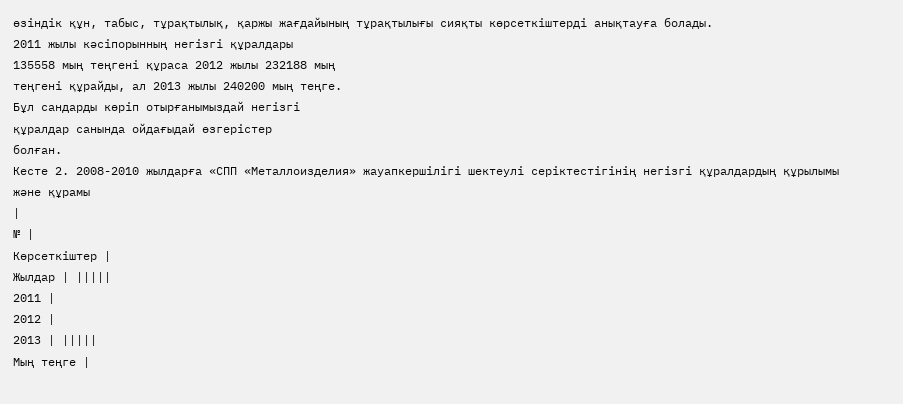өзіндік құн, табыс, тұрақтылық, қаржы жағдайының тұрақтылығы сияқты көрсеткіштерді анықтауға болады.
2011 жылы кәсіпорынның негізгі құралдары
135558 мың теңгені құраса 2012 жылы 232188 мың
теңгені құрайды, ал 2013 жылы 240200 мың теңге.
Бұл сандарды көріп отырғанымыздай негізгі
құралдар санында ойдағыдай өзгерістер
болған.
Кесте 2. 2008-2010 жылдарға «СПП «Металлоизделия» жауапкершілігі шектеулі серіктестігінің негізгі құралдардың құрылымы және құрамы
|
№ |
Көрсеткіштер |
Жылдар | |||||
2011 |
2012 |
2013 | |||||
Мың теңге |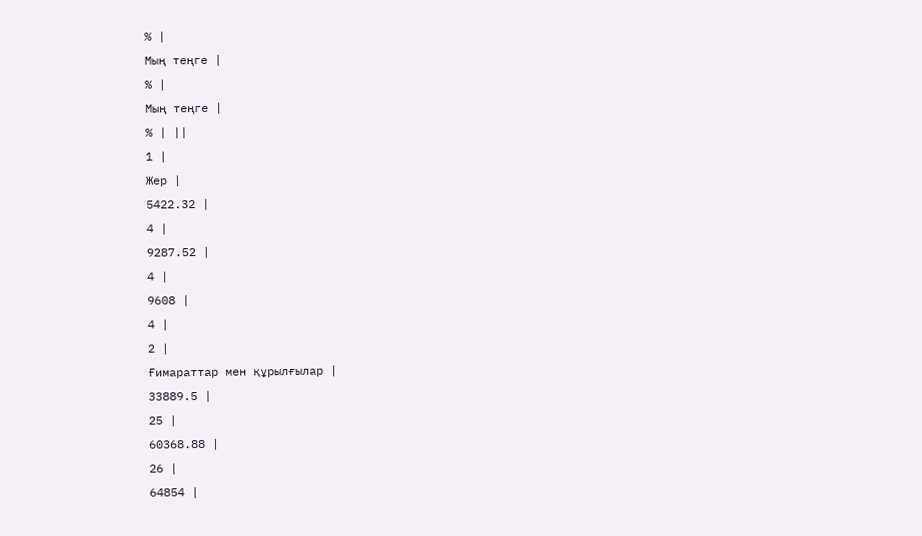% |
Мың теңге |
% |
Мың теңге |
% | ||
1 |
Жер |
5422.32 |
4 |
9287.52 |
4 |
9608 |
4 |
2 |
Ғимараттар мен құрылғылар |
33889.5 |
25 |
60368.88 |
26 |
64854 |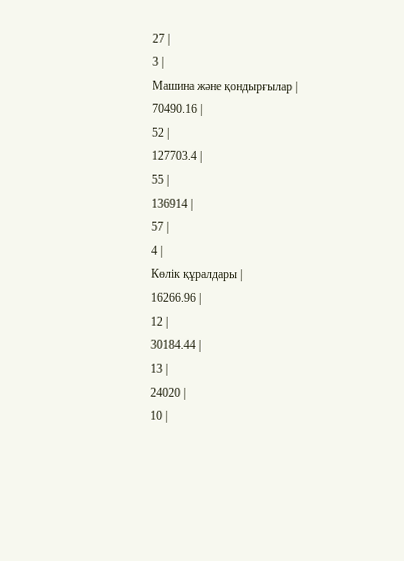27 |
3 |
Машина және қондырғылар |
70490.16 |
52 |
127703.4 |
55 |
136914 |
57 |
4 |
Көлік құралдары |
16266.96 |
12 |
30184.44 |
13 |
24020 |
10 |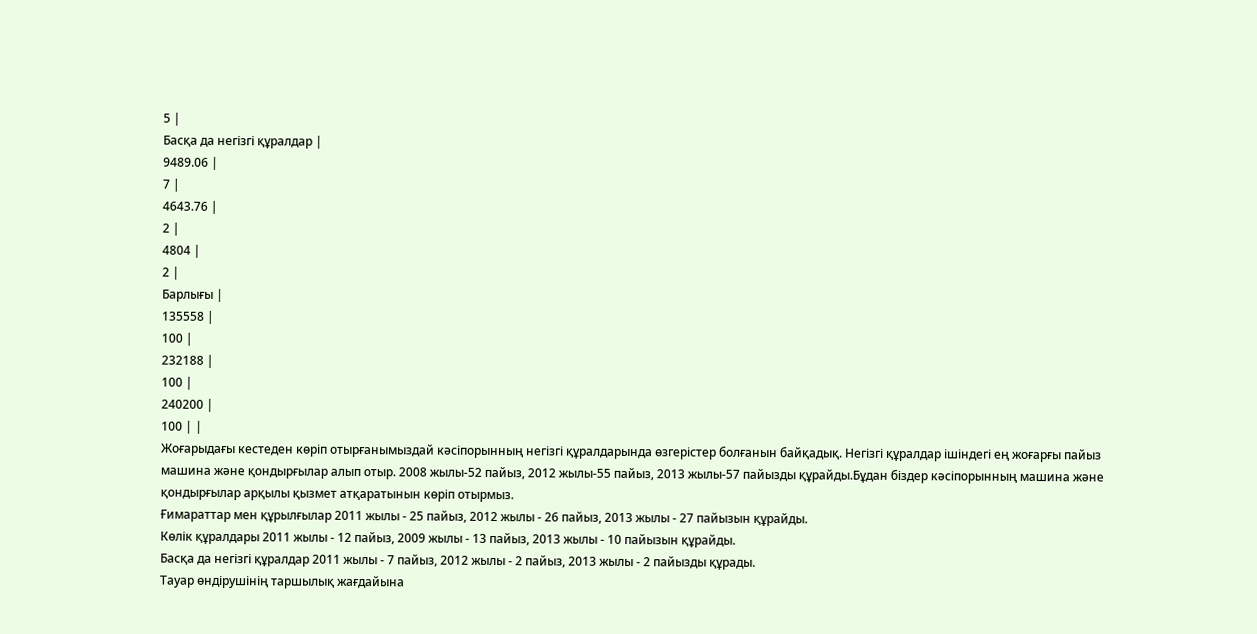5 |
Басқа да негізгі құралдар |
9489.06 |
7 |
4643.76 |
2 |
4804 |
2 |
Барлығы |
135558 |
100 |
232188 |
100 |
240200 |
100 | |
Жоғарыдағы кестеден көріп отырғанымыздай кәсіпорынның негізгі құралдарында өзгерістер болғанын байқадық. Негізгі құралдар ішіндегі ең жоғарғы пайыз машина және қондырғылар алып отыр. 2008 жылы-52 пайыз, 2012 жылы-55 пайыз, 2013 жылы-57 пайызды құрайды.Бұдан біздер кәсіпорынның машина және қондырғылар арқылы қызмет атқаратынын көріп отырмыз.
Ғимараттар мен құрылғылар 2011 жылы - 25 пайыз, 2012 жылы - 26 пайыз, 2013 жылы - 27 пайызын құрайды.
Көлік құралдары 2011 жылы - 12 пайыз, 2009 жылы - 13 пайыз, 2013 жылы - 10 пайызын құрайды.
Басқа да негізгі құралдар 2011 жылы - 7 пайыз, 2012 жылы - 2 пайыз, 2013 жылы - 2 пайызды құрады.
Тауар өндірушінің таршылық жағдайына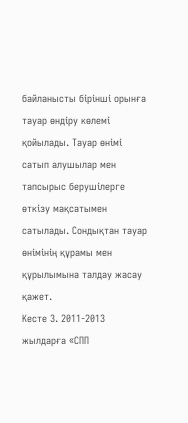байланысты бірінші орынға тауар өндіру көлемі қойылады. Тауар өнімі сатып алушылар мен тапсырыс берушілерге өткізу мақсатымен сатылады. Сондықтан тауар өнімінің құрамы мен құрылымына талдау жасау қажет.
Кесте 3. 2011-2013 жылдарға «СПП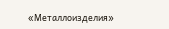«Металлоизделия»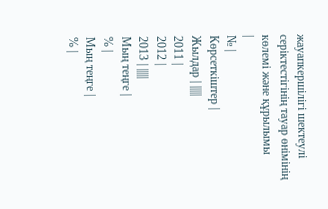жауапкершілігі шектеулі серіктестігінің тауар өнімінің көлемі және құрылымы
|
№ |
Көрсеткіштер |
Жылдар | |||||
2011 |
2012 |
2013 | |||||
Мың теңге |
% |
Мың теңге |
% |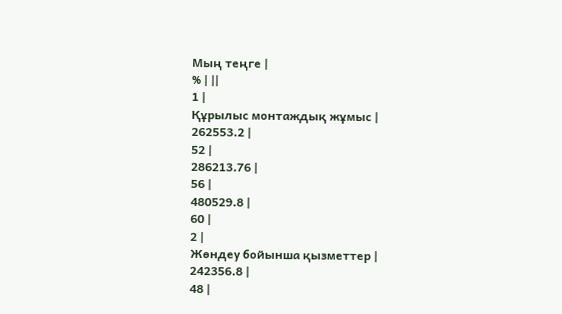Мың теңге |
% | ||
1 |
Құрылыс монтаждық жұмыс |
262553.2 |
52 |
286213.76 |
56 |
480529.8 |
60 |
2 |
Жөндеу бойынша қызметтер |
242356.8 |
48 |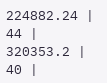224882.24 |
44 |
320353.2 |
40 |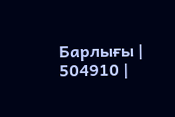Барлығы |
504910 |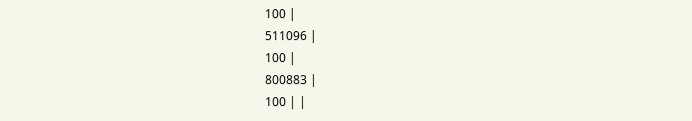100 |
511096 |
100 |
800883 |
100 | |